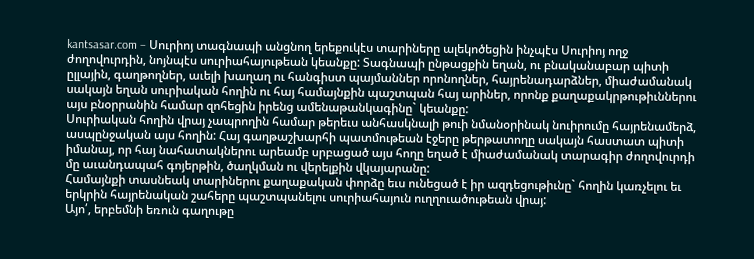kantsasar.com – Սուրիոյ տագնապի անցնող երեքուկէս տարիները ալեկոծեցին ինչպէս Սուրիոյ ողջ ժողովուրդին, նոյնպէս սուրիահայութեան կեանքը: Տագնապի ընթացքին եղան, ու բնականաբար պիտի ըլլային, գաղթողներ, աւելի խաղաղ ու հանգիստ պայմաններ որոնողներ, հայրենադարձներ, միաժամանակ սակայն եղան սուրիական հողին ու հայ համայնքին պաշտպան հայ արիներ, որոնք քաղաքակրթութիւններու այս բնօրրանին համար զոհեցին իրենց ամենաթանկագինը` կեանքը:
Սուրիական հողին վրայ չապրողին համար թերեւս անհասկնալի թուի նմանօրինակ նուիրումը հայրենամերձ, ասպընջական այս հողին: Հայ գաղթաշխարհի պատմութեան էջերը թերթատողը սակայն հաստատ պիտի իմանայ, որ հայ նահատակներու արեամբ սրբացած այս հողը եղած է միաժամանակ տարագիր ժողովուրդի մը աւանդապահ գոյերթին, ծաղկման ու վերելքին վկայարանը:
Համայնքի տասնեակ տարիներու քաղաքական փորձը եւս ունեցած է իր ազդեցութիւնը` հողին կառչելու եւ երկրին հայրենական շահերը պաշտպանելու սուրիահայուն ուղղուածութեան վրայ:
Այո՛, երբեմնի եռուն գաղութը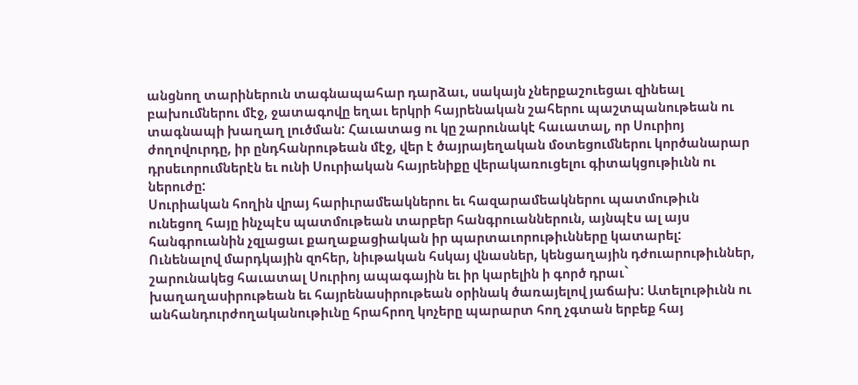անցնող տարիներուն տագնապահար դարձաւ, սակայն չներքաշուեցաւ զինեալ բախումներու մէջ, ջատագովը եղաւ երկրի հայրենական շահերու պաշտպանութեան ու տագնապի խաղաղ լուծման: Հաւատաց ու կը շարունակէ հաւատալ, որ Սուրիոյ ժողովուրդը, իր ընդհանրութեան մէջ, վեր է ծայրայեղական մօտեցումներու կործանարար դրսեւորումներէն եւ ունի Սուրիական հայրենիքը վերակառուցելու գիտակցութիւնն ու ներուժը:
Սուրիական հողին վրայ հարիւրամեակներու եւ հազարամեակներու պատմութիւն ունեցող հայը ինչպէս պատմութեան տարբեր հանգրուաններուն, այնպէս ալ այս հանգրուանին չզլացաւ քաղաքացիական իր պարտաւորութիւնները կատարել: Ունենալով մարդկային զոհեր, նիւթական հսկայ վնասներ, կենցաղային դժուարութիւններ, շարունակեց հաւատալ Սուրիոյ ապագային եւ իր կարելին ի գործ դրաւ` խաղաղասիրութեան եւ հայրենասիրութեան օրինակ ծառայելով յաճախ: Ատելութիւնն ու անհանդուրժողականութիւնը հրահրող կոչերը պարարտ հող չգտան երբեք հայ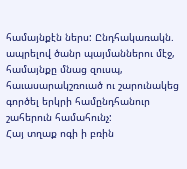համայնքէն ներս: Ընդհակառակն. ապրելով ծանր պայմաններու մէջ, համայնքը մնաց զուսպ, հաւասարակշռուած ու շարունակեց գործել երկրի համընդհանուր շահերուն համահունչ:
Հայ տղաք ոգի ի բռին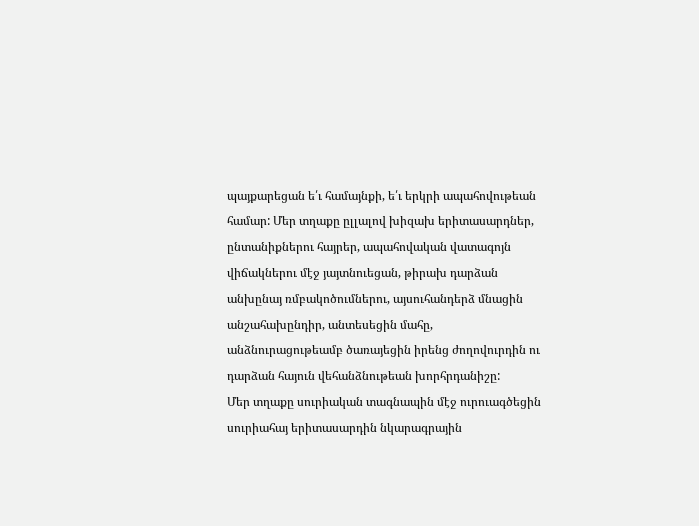պայքարեցան ե՛ւ համայնքի, ե՛ւ երկրի ապահովութեան համար: Մեր տղաքը ըլլալով խիզախ երիտասարդներ, ընտանիքներու հայրեր, ապահովական վատագոյն վիճակներու մէջ յայտնուեցան, թիրախ դարձան անխընայ ռմբակոծումներու, այսուհանդերձ մնացին անշահախընդիր, անտեսեցին մահը, անձնուրացութեամբ ծառայեցին իրենց ժողովուրդին ու դարձան հայուն վեհանձնութեան խորհրդանիշը:
Մեր տղաքը սուրիական տագնապին մէջ ուրուագծեցին սուրիահայ երիտասարդին նկարագրային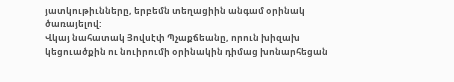յատկութիւնները, երբեմն տեղացիին անգամ օրինակ ծառայելով:
Վկայ նահատակ Յովսէփ Պչաքճեանը, որուն խիզախ կեցուածքին ու նուիրումի օրինակին դիմաց խոնարհեցան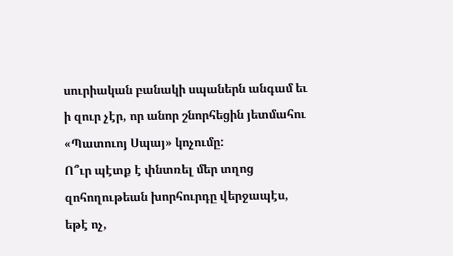սուրիական բանակի սպաներն անգամ եւ ի զուր չէր, որ անոր շնորհեցին յետմահու «Պատուոյ Սպայ» կոչումը:
Ո՞ւր պէտք է փնտռել մեր տղոց զոհողութեան խորհուրդը վերջապէս, եթէ ոչ,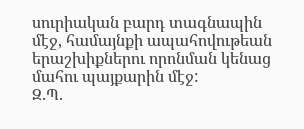սուրիական բարդ տագնապին մէջ, համայնքի ապահովութեան երաշխիքներու որոնման կենաց մահու պայքարին մէջ:
Զ.Պ.